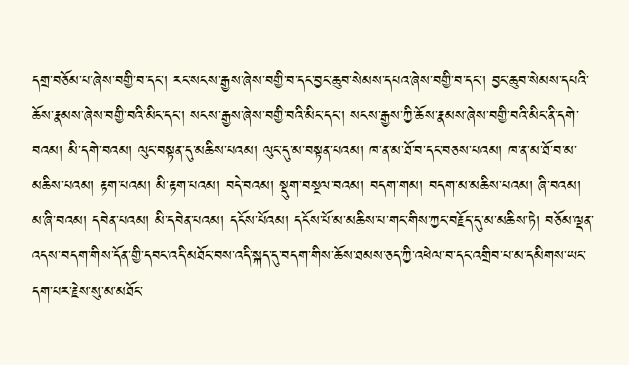དགྲ་བཅོམ་པ་ཞེས་བགྱི་བ་དང་། རང་སངས་རྒྱས་ཞེས་བགྱི་བ་དང་བྱང་ཆུབ་སེམས་དཔའ་ཞེས་བགྱི་བ་དང་། བྱང་ཆུབ་སེམས་དཔའི་ཆོས་རྣམས་ཞེས་བགྱི་བའི་མིང་དང་། སངས་རྒྱས་ཞེས་བགྱི་བའི་མིང་དང་། སངས་རྒྱས་ཀྱི་ཆོས་རྣམས་ཞེས་བགྱི་བའི་མིང་ནི་དགེ་བའམ། མི་དགེ་བའམ། ལུང་བསྟན་དུ་མཆིས་པའམ། ལུང་དུ་མ་བསྟན་པའམ། ཁ་ན་མ་ཐོ་བ་དང་བཅས་པའམ། ཁ་ན་མ་ཐོ་བ་མ་མཆིས་པའམ། རྟག་པའམ། མི་རྟག་པའམ། བདེ་བའམ། སྡུག་བསྔལ་བའམ། བདག་གམ། བདག་མ་མཆིས་པའམ། ཞི་བའམ། མ་ཞི་བའམ། དབེན་པའམ། མི་དབེན་པའམ། དངོས་པོའམ། དངོས་པོ་མ་མཆིས་པ་གང་གིས་ཀྱང་བརྗོད་དུ་མ་མཆིས་ཏེ། བཅོམ་ལྡན་འདས་བདག་གིས་དོན་གྱི་དབང་འདི་མཐོང་བས་འདི་སྐད་དུ་བདག་གིས་ཆོས་ཐམས་ཅད་ཀྱི་འཕེལ་བ་དང་འགྲིབ་པ་མ་དམིགས་ཡང་དག་པར་རྗེས་སུ་མ་མཐོང་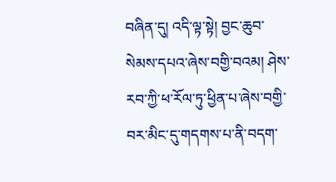བཞིན་དུ། འདི་ལྟ་སྟེ། བྱང་ཆུབ་སེམས་དཔའ་ཞེས་བགྱི་བའམ། ཤེས་རབ་ཀྱི་ཕ་རོལ་ཏུ་ཕྱིན་པ་ཞེས་བགྱི་བར་མིང་དུ་གདགས་པ་ནི་བདག་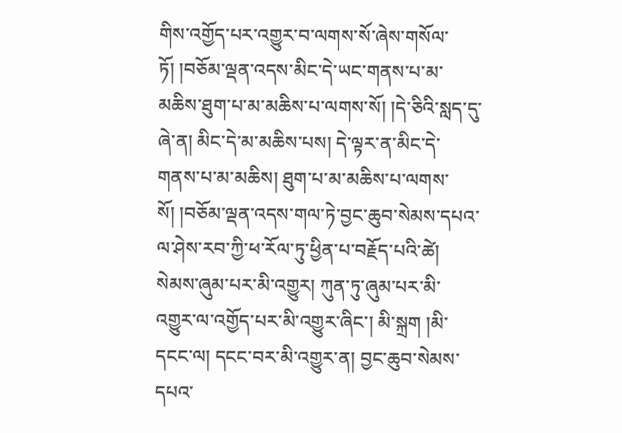གིས་འགྱོད་པར་འགྱུར་བ་ལགས་སོ་ཞེས་གསོལ་ཏོ། །བཅོམ་ལྡན་འདས་མིང་དེ་ཡང་གནས་པ་མ་མཆིས་ཐུག་པ་མ་མཆིས་པ་ལགས་སོ། །དེ་ཅིའི་སླད་དུ་ཞེ་ན། མིང་དེ་མ་མཆིས་པས། དེ་ལྟར་ན་མིང་དེ་གནས་པ་མ་མཆིས། ཐུག་པ་མ་མཆིས་པ་ལགས་སོ། །བཅོམ་ལྡན་འདས་གལ་ཏེ་བྱང་ཆུབ་སེམས་དཔའ་ལ་ཤེས་རབ་ཀྱི་ཕ་རོལ་ཏུ་ཕྱིན་པ་བརྗོད་པའི་ཚེ། སེམས་ཞུམ་པར་མི་འགྱུར། ཀུན་ཏུ་ཞུམ་པར་མི་འགྱུར་ལ་འགྱོད་པར་མི་འགྱུར་ཞིང་། མི་སྐྲག །མི་དངང་ལ། དངང་བར་མི་འགྱུར་ན། བྱང་ཆུབ་སེམས་དཔའ་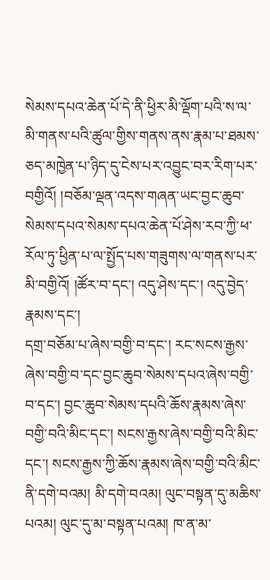སེམས་དཔའ་ཆེན་པོ་དེ་ནི་ཕྱིར་མི་ལྡོག་པའི་ས་ལ་མི་གནས་པའི་ཚུལ་གྱིས་གནས་ནས་རྣམ་པ་ཐམས་ཅད་མཁྱེན་པ་ཉིད་དུ་ངེས་པར་འབྱུང་བར་རིག་པར་བགྱིའོ། །བཅོམ་ལྡན་འདས་གཞན་ཡང་བྱང་ཆུབ་སེམས་དཔའ་སེམས་དཔའ་ཆེན་པོ་ཤེས་རབ་ཀྱི་ཕ་རོལ་ཏུ་ཕྱིན་པ་ལ་སྤྱོད་པས་གཟུགས་ལ་གནས་པར་མི་བགྱིའོ། །ཚོར་བ་དང་། འདུ་ཤེས་དང་། འདུ་བྱེད་རྣམས་དང་།
དགྲ་བཅོམ་པ་ཞེས་བགྱི་བ་དང་། རང་སངས་རྒྱས་ཞེས་བགྱི་བ་དང་བྱང་ཆུབ་སེམས་དཔའ་ཞེས་བགྱི་བ་དང་། བྱང་ཆུབ་སེམས་དཔའི་ཆོས་རྣམས་ཞེས་བགྱི་བའི་མིང་དང་། སངས་རྒྱས་ཞེས་བགྱི་བའི་མིང་དང་། སངས་རྒྱས་ཀྱི་ཆོས་རྣམས་ཞེས་བགྱི་བའི་མིང་ནི་དགེ་བའམ། མི་དགེ་བའམ། ལུང་བསྟན་དུ་མཆིས་པའམ། ལུང་དུ་མ་བསྟན་པའམ། ཁ་ན་མ་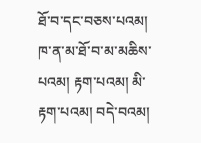ཐོ་བ་དང་བཅས་པའམ། ཁ་ན་མ་ཐོ་བ་མ་མཆིས་པའམ། རྟག་པའམ། མི་རྟག་པའམ། བདེ་བའམ།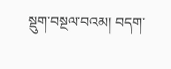སྡུག་བསྔལ་བའམ། བདག་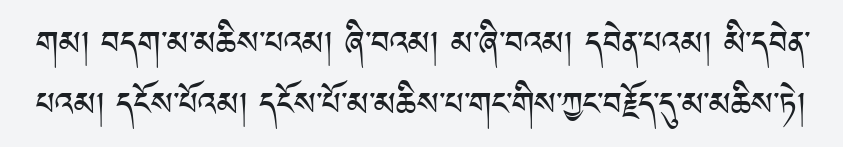གམ། བདག་མ་མཆིས་པའམ། ཞི་བའམ། མ་ཞི་བའམ། དབེན་པའམ། མི་དབེན་པའམ། དངོས་པོའམ། དངོས་པོ་མ་མཆིས་པ་གང་གིས་ཀྱང་བརྗོད་དུ་མ་མཆིས་ཏེ།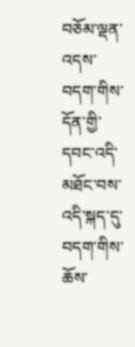བཅོམ་ལྡན་འདས་བདག་གིས་དོན་གྱི་དབང་འདི་མཐོང་བས་འདི་སྐད་དུ་བདག་གིས་ཆོས་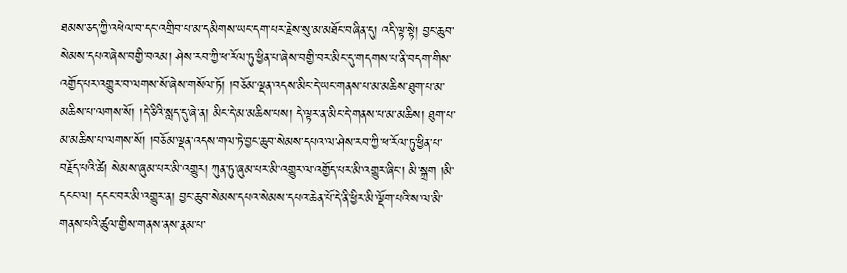ཐམས་ཅད་ཀྱི་འཕེལ་བ་དང་འགྲིབ་པ་མ་དམིགས་ཡང་དག་པར་རྗེས་སུ་མ་མཐོང་བཞིན་དུ། འདི་ལྟ་སྟེ། བྱང་ཆུབ་སེམས་དཔའ་ཞེས་བགྱི་བའམ། ཤེས་རབ་ཀྱི་ཕ་རོལ་ཏུ་ཕྱིན་པ་ཞེས་བགྱི་བར་མིང་དུ་གདགས་པ་ནི་བདག་གིས་འགྱོད་པར་འགྱུར་བ་ལགས་སོ་ཞེས་གསོལ་ཏོ། །བཅོམ་ལྡན་འདས་མིང་དེ་ཡང་གནས་པ་མ་མཆིས་ཐུག་པ་མ་མཆིས་པ་ལགས་སོ། །དེ་ཅིའི་སླད་དུ་ཞེ་ན། མིང་དེ་མ་མཆིས་པས། དེ་ལྟར་ན་མིང་དེ་གནས་པ་མ་མཆིས། ཐུག་པ་མ་མཆིས་པ་ལགས་སོ། །བཅོམ་ལྡན་འདས་གལ་ཏེ་བྱང་ཆུབ་སེམས་དཔའ་ལ་ཤེས་རབ་ཀྱི་ཕ་རོལ་ཏུ་ཕྱིན་པ་བརྗོད་པའི་ཚེ། སེམས་ཞུམ་པར་མི་འགྱུར། ཀུན་ཏུ་ཞུམ་པར་མི་འགྱུར་ལ་འགྱོད་པར་མི་འགྱུར་ཞིང་། མི་སྐྲག །མི་དངང་ལ། དངང་བར་མི་འགྱུར་ན། བྱང་ཆུབ་སེམས་དཔའ་སེམས་དཔའ་ཆེན་པོ་དེ་ནི་ཕྱིར་མི་ལྡོག་པའི་ས་ལ་མི་གནས་པའི་ཚུལ་གྱིས་གནས་ནས་རྣམ་པ་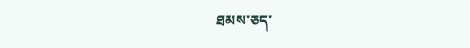ཐམས་ཅད་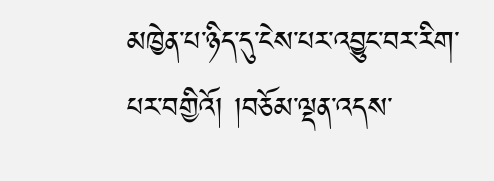མཁྱེན་པ་ཉིད་དུ་ངེས་པར་འབྱུང་བར་རིག་པར་བགྱིའོ། །བཅོམ་ལྡན་འདས་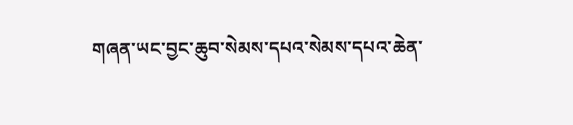གཞན་ཡང་བྱང་ཆུབ་སེམས་དཔའ་སེམས་དཔའ་ཆེན་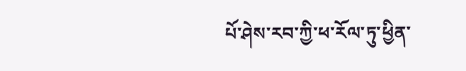པོ་ཤེས་རབ་ཀྱི་ཕ་རོལ་ཏུ་ཕྱིན་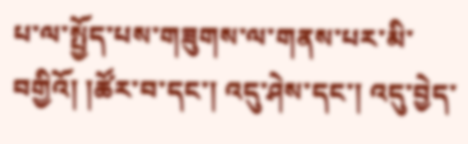པ་ལ་སྤྱོད་པས་གཟུགས་ལ་གནས་པར་མི་བགྱིའོ། །ཚོར་བ་དང་། འདུ་ཤེས་དང་། འདུ་བྱེད་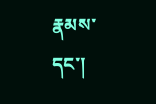རྣམས་དང་།